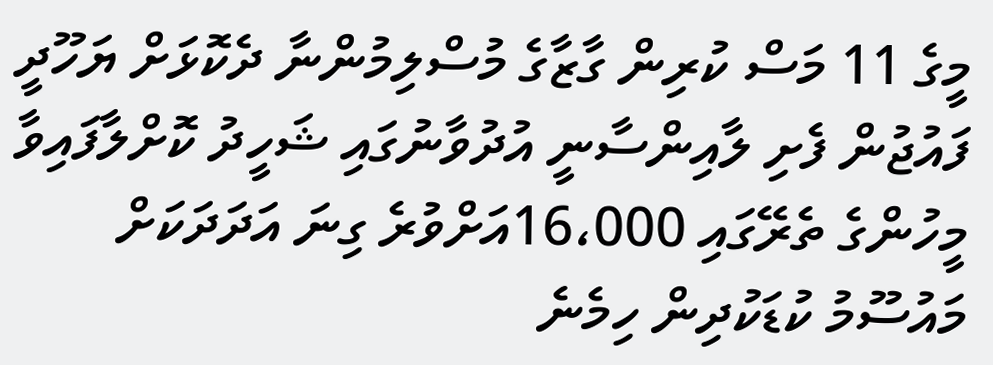މީގެ 11 މަސް ކުރިން ގާޒާގެ މުސްލިމުންނާ ދެކޮޅަށް ޔަހޫދީ ފައުޖުން ފެށި ލާއިންސާނީ އުދުވާނުގައި ޝަހީދު ކޮށްލާފައިވާ މީހުންގެ ތެރޭގައި 16،000އަށްވުރެ ގިނަ އަދަދަކަށް މައުސޫމު ކުޑަކުދިން ހިމެނެ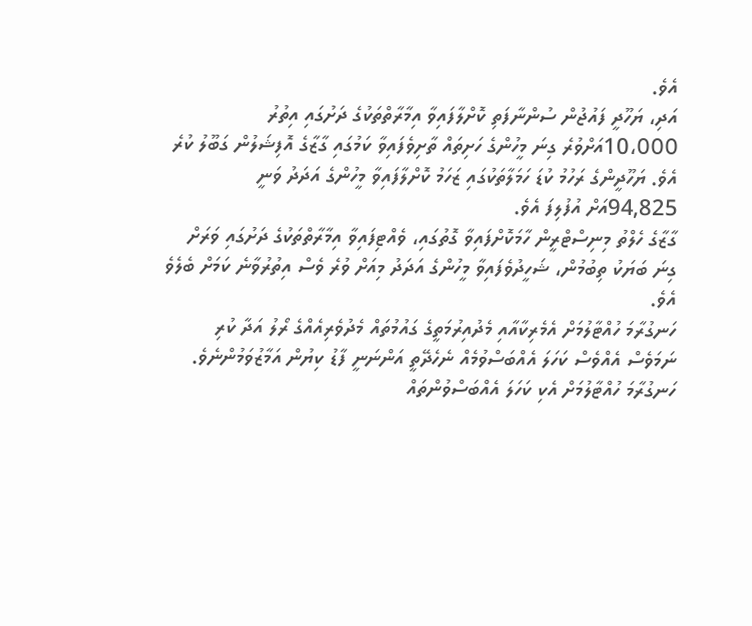އެވެ.
އަދި، ޔަހޫދީ ފައުޖުން ސުންނާފަތި ކޮށްލާފައިވާ އިމާރާތްތަކުގެ ދަށުގައި އިތުރު 10،000އަށްވުރެ ގިނަ މީހުންގެ ހަށިތައް ތާށިވެފައިވާ ކަމުގައި ގާޒާގެ އޮފިޝަލުން ގަބޫލު ކުރެ އެވެ. ޔަހޫދީންގެ ރަހުމު ކުޑަ ހަމަލާތަކުގައި ޒަހަމު ކޮށްލާފައިވާ މީހުންގެ އަދަދު ވަނީ 94,825އަށް އުފުލިފަ އެވެ.
ގާޒާގެ ހެލްތު މިނިސްޓްރީން ހާމަކޮށްފައިވާ ގޮތުގައި، ވެއްޓިފައިވާ އިމާރާތްތަކުގެ ދަށުގައި ވަރަށް ގިނަ ބަޔަކު ތިބުމުން، ޝަހީދުވެފައިވާ މީހުންގެ އަދަދު މިއަށް ވުރެ ވެސް އިތުރުވާނެ ކަމަށް ބެލެވެ އެވެ.
ހަނގުރާމަ ހުއްޓާލުމަށް އެމެރިކާއާއި މެދުއިރުމަތީގެ ގައުމުތައް މެދުވެރިއެއްގެ ރޯލު އަދާ ކުރި ނަމަވެސް އެއްވެސް ކަހަލަ އެއްބަސްވުމެއް ނެހެދޭތީ އަންނަނީ ފާޑު ކިޔުން އަމާޒުވަމުންނެވެ.
ހަނގުރާމަ ހުއްޓާލުމަށް އެކި ކަހަލަ އެއްބަސްވުންތައް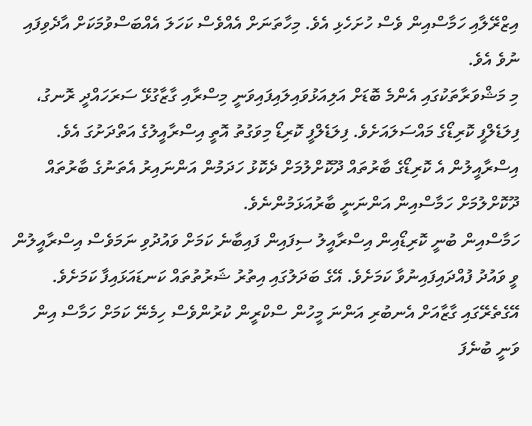އިޒްރޭލާއި ހަމާސްއިން ވެސް ހުށަހެޅި އެވެ. މިހާތަނަށް އެއްވެސް ކަހަލަ އެއްބަސްވުމަކަށް އާދެވިފައި ނުވެ އެވެ.
މި މަޝްވަރާތަކުގައި އެންމެ ބޮޑަށް އަލިއަޅުވައިލައިފައިވަނީ މިސްރާއި ގާޒާގުޅޭ ސަރަހައްދީ ރޮނގު، ފިލަޑެލްފީ ކޮރިޑޯގެ މައްސަލައަށެވެ. ފިލަޑެލްފީ ކޮރިޑޯ މިވަގުތު އޮތީ އިސްރާއީލުގެ އަތްދަށުގަ އެވެ. އިސްރާއީލުން އެ ކޮރިޑޯގެ ބާރުތައް ދޫކޮށްލުމަށް ދެކޮޅު ހަދަމުން އަންނައިރު އެތަނުގެ ބާރުތައް ދޫކޮށްލުމަށް ހަމާސްއިން އަންނަނީ ބާރުއަޅަމުންނެވެ.
ހަމާސްއިން ބުނީ ކޮރިޑޯއިން އިސްރާއީލު ސިފައިން ފައިބާނެ ކަމަށް ވައުދުވި ނަމަވެސް އިސްރާއީލުން ވީ ވައުދު ފުއްދައިފައިނުވާ ކަމަށެވެ. އޭގެ ބަދަލުގައި އިތުރު ޝަރުތުތައް ކަނޑައަޅައިފާ ކަމަށެވެ. އޭގެތެރޭގައި ގާޒާއަށް އެނބުރި އަންނަ މީހުން ސްކްރީން ކުރުންވެސް ހިމެނޭ ކަމަށް ހަމާސް އިން ވަނީ ބުނެފަ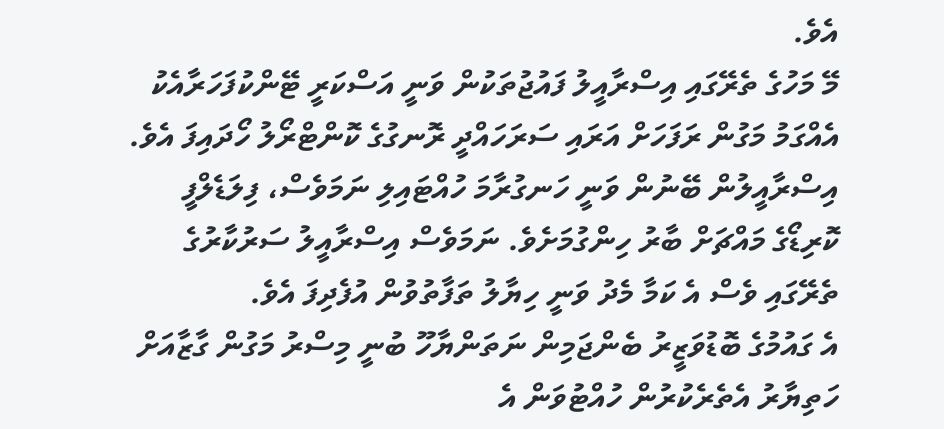އެވެ.
މޭ މަހުގެ ތެރޭގައި އިސްރާއީލު ފައުޖުތަކުން ވަނީ އަސްކަރީ ޓޭންކުފަހަރާއެކު އެއްގަމު މަގުން ރަފަހަށް އަރައި ސަރަހައްދީ ރޮނގުގެ ކޮންޓްރޯލު ހޯދައިފަ އެވެ. އިސްރާއީލުން ބޭނުން ވަނީ ހަނގުރާމަ ހުއްޓައިލި ނަމަވެސް، ފިލަޑެލްފީ ކޮރިޑޯގެ މައްޗަށް ބާރު ހިންގުމަށެވެ. ނަމަވެސް އިސްރާއީލު ސަރުކާރުގެ ތެރޭގައި ވެސް އެ ކަމާ މެދު ވަނީ ހިޔާލު ތަފާތުވުން އުފެދިފަ އެވެ.
އެ ގައުމުގެ ބޮޑުވަޒީރު ބެންޖަމިން ނަތަންޔާހޫ ބުނީ މިސްރު މަގުން ގާޒާއަށް ހަތިޔާރު އެތެރެކުރުން ހުއްޓުވަން އެ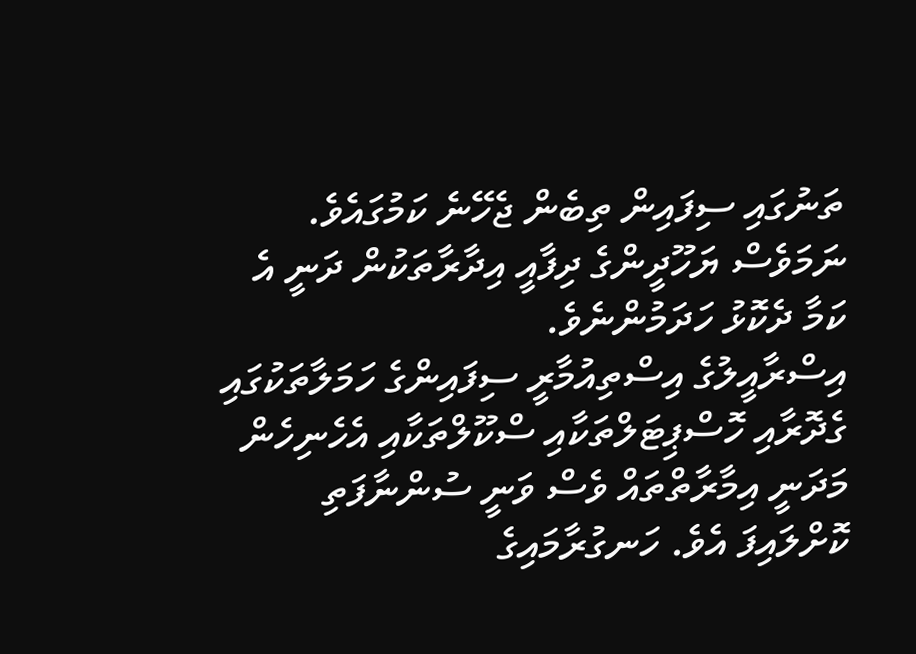ތަނުގައި ސިފައިން ތިބެން ޖެހޭނެ ކަމުގައެވެ. ނަމަވެސް ޔަހޫދީންގެ ދިފާއީ އިދާރާތަކުން ދަނީ އެ ކަމާ ދެކޮޅު ހަދަމުންނެވެ.
އިސްރާއީލުގެ އިސްތިއުމާރީ ސިފައިންގެ ހަމަލާތަކުގައި ގެދޮރާއި ހޮސްޕިޓަލްތަކާއި ސްކޫލްތަކާއި އެހެނިހެން މަދަނީ އިމާރާތްތައް ވެސް ވަނީ ސުންނާފަތި ކޮށްލައިފަ އެވެ. ހަނގުރާމައިގެ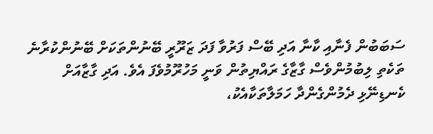ސަބަބުން ފެނާއި ކާނާ އަދި ބޭސް ފަރުވާ ފަދަ ޒަރޫރީ ބޭނުންތަކަށް ބޭނުންކުރާނެ ތަކެތި ލިބުމުންވެސް ގާޒާގެ ރައްޔިތުން ވަނީ މަހުރޫމުވެފަ އެވެ. އަދި ގާޒާއަށް ކެނޑިނޭޅި ދެމުންގެންދާ ހަމަލާތަކާއެކު،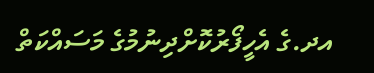އދ.ގެ އެހީފޯރުކޮށްދިނުމުގެ މަސައްކަތް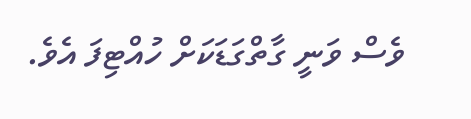ވެސް ވަނީ ގާތްގަޑަކަށް ހުއްޓިފަ އެވެ.